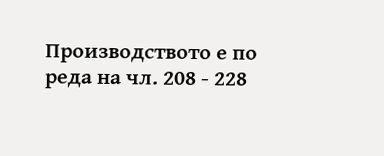Производството е по реда на чл. 208 - 228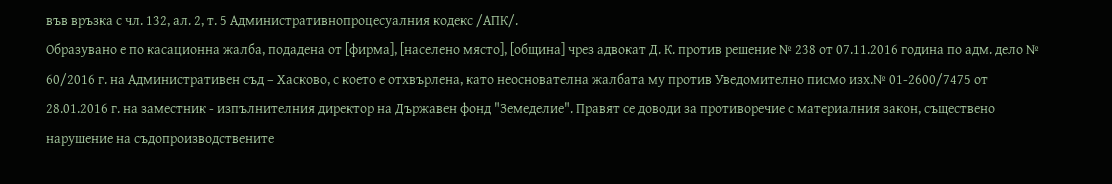във връзка с чл. 132, ал. 2, т. 5 Административнопроцесуалния кодекс /АПК/.
Образувано е по касационна жалба, подадена от [фирма], [населено място], [община] чрез адвокат Д. К. против решение № 238 от 07.11.2016 година по адм. дело № 60/2016 г. на Административен съд – Хасково, с което е отхвърлена, като неоснователна жалбата му против Уведомително писмо изх.№ 01-2600/7475 от 28.01.2016 г. на заместник - изпълнителния директор на Държавен фонд "Земеделие". Правят се доводи за противоречие с материалния закон, съществено нарушение на съдопроизводствените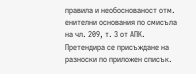правила и необоснованост отм. енителни основания по смисъла на чл. 209, т. 3 от АПК. Претендира се присъждане на разноски по приложен списък.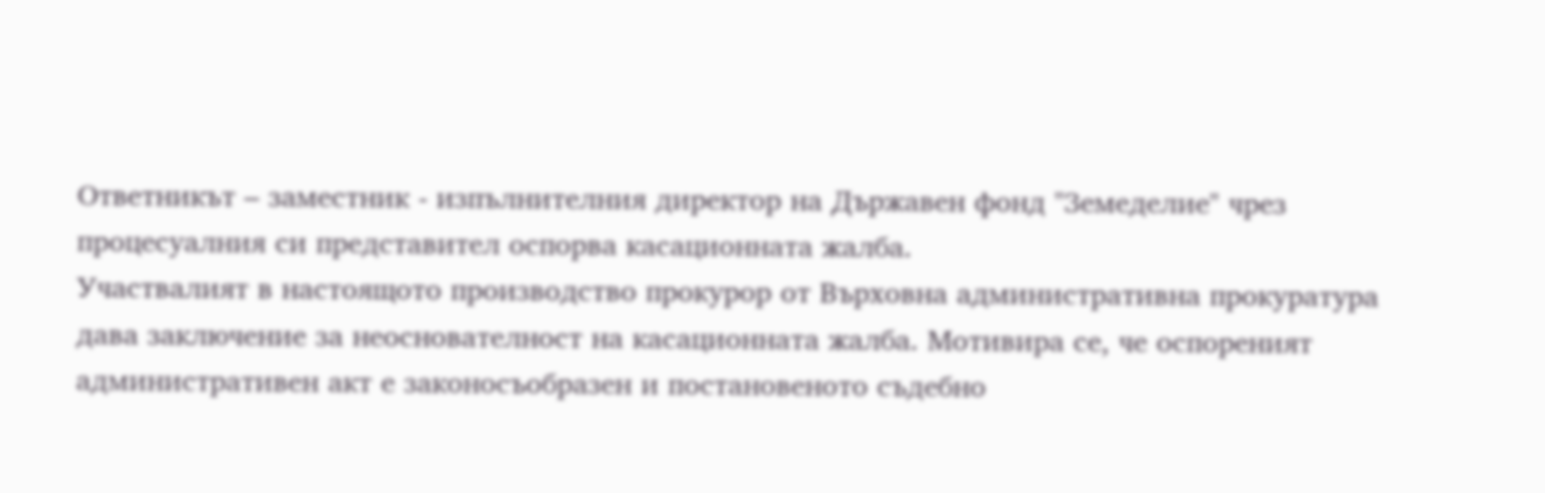Ответникът – заместник - изпълнителния директор на Държавен фонд "Земеделие" чрез процесуалния си представител оспорва касационната жалба.
Участвалият в настоящото производство прокурор от Върховна административна прокуратура дава заключение за неоснователност на касационната жалба. Мотивира се, че оспореният административен акт е законосъобразен и постановеното съдебно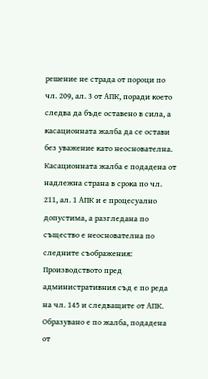решение не страда от пороци по чл. 209, ал. 3 от АПК, поради което следва да бъде оставено в сила, а касационната жалба да се остави без уважение като неоснователна.
Касационната жалба е подадена от надлежна страна в срока по чл. 211, ал. 1 АПК и е процесуално допустима, а разгледана по същество е неоснователна по следните съображения:
Производството пред административния съд е по реда на чл. 145 и следващите от АПК. Образувано е по жалба, подадена от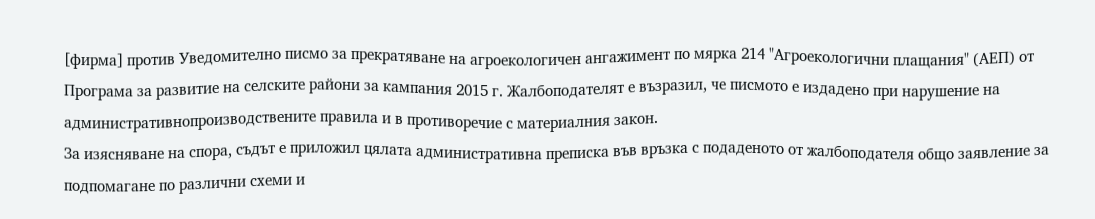[фирма] против Уведомително писмо за прекратяване на агроекологичен ангажимент по мярка 214 "Агроекологични плащания" (АЕП) от Програма за развитие на селските райони за кампания 2015 г. Жалбоподателят е възразил, че писмото е издадено при нарушение на административнопроизводствените правила и в противоречие с материалния закон.
За изясняване на спора, съдът е приложил цялата административна преписка във връзка с подаденото от жалбоподателя общо заявление за подпомагане по различни схеми и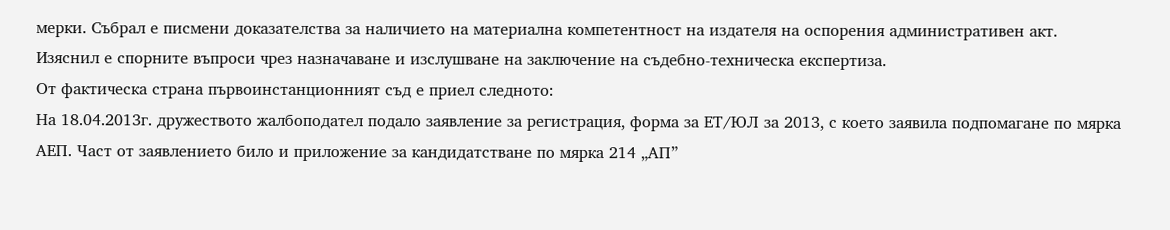мерки. Събрал е писмени доказателства за наличието на материална компетентност на издателя на оспорения административен акт. Изяснил е спорните въпроси чрез назначаване и изслушване на заключение на съдебно-техническа експертиза.
От фактическа страна първоинстанционният съд е приел следното:
На 18.04.2013г. дружеството жалбоподател подало заявление за регистрация, форма за ЕТ/ЮЛ за 2013, с което заявила подпомагане по мярка АЕП. Част от заявлението било и приложение за кандидатстване по мярка 214 „АП”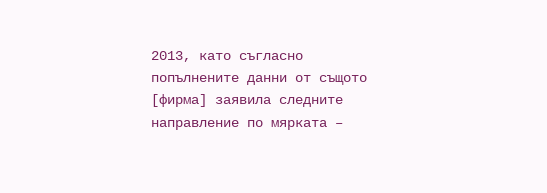2013, като съгласно попълнените данни от същото [фирма] заявила следните направление по мярката –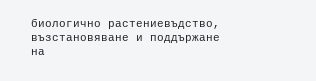биологично растениевъдство, възстановяване и поддържане на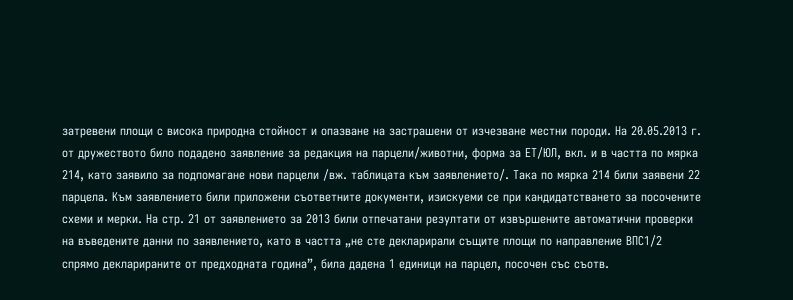затревени площи с висока природна стойност и опазване на застрашени от изчезване местни породи. На 20.05.2013 г. от дружеството било подадено заявление за редакция на парцели/животни, форма за ЕТ/ЮЛ, вкл. и в частта по мярка 214, като заявило за подпомагане нови парцели /вж. таблицата към заявлението/. Така по мярка 214 били заявени 22 парцела. Към заявлението били приложени съответните документи, изискуеми се при кандидатстването за посочените схеми и мерки. На стр. 21 от заявлението за 2013 били отпечатани резултати от извършените автоматични проверки на въведените данни по заявлението, като в частта „не сте декларирали същите площи по направление ВПС1/2 спрямо декларираните от предходната година”, била дадена 1 единици на парцел, посочен със съотв.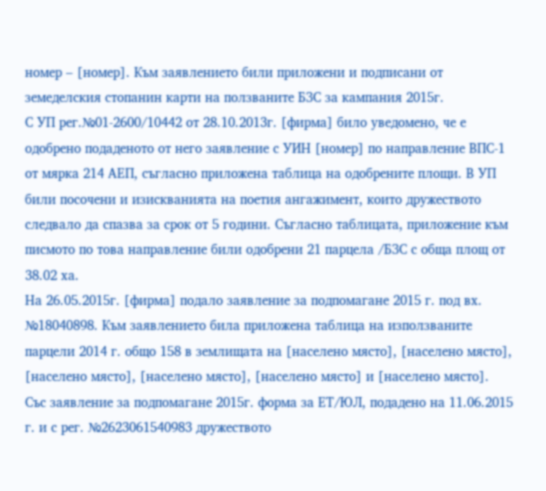номер – [номер]. Към заявлението били приложени и подписани от земеделския стопанин карти на ползваните БЗС за кампания 2015г.
С УП рег.№01-2600/10442 от 28.10.2013г. [фирма] било уведомено, че е одобрено подаденото от него заявление с УИН [номер] по направление ВПС-1 от мярка 214 АЕП, съгласно приложена таблица на одобрените площи. В УП били посочени и изискванията на поетия ангажимент, които дружеството следвало да спазва за срок от 5 години. Съгласно таблицата, приложение към писмото по това направление били одобрени 21 парцела /БЗС с обща площ от 38.02 ха.
На 26.05.2015г. [фирма] подало заявление за подпомагане 2015 г. под вх. №18040898. Към заявлението била приложена таблица на използваните парцели 2014 г. общо 158 в землищата на [населено място], [населено място], [населено място], [населено място], [населено място] и [населено място].
Със заявление за подпомагане 2015г. форма за ЕТ/ЮЛ, подадено на 11.06.2015 г. и с рег. №2623061540983 дружеството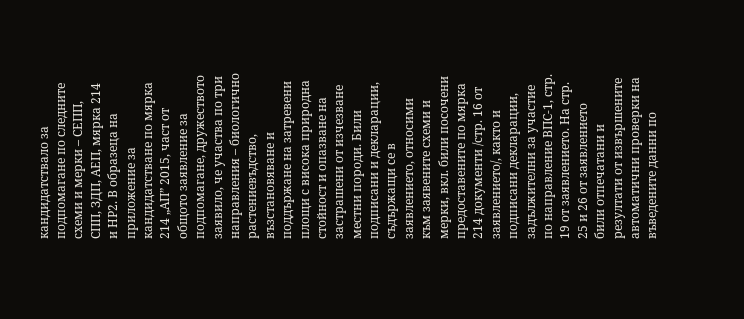кандидатствало за подпомагане по следните схеми и мерки – СЕПП, СПП, ЗДП, АЕП, мярка 214 и НР2. В образеца на приложение за кандидатстване по мярка 214 „АП” 2015, част от общото заявление за подпомагане, дружеството заявило, че участва по три направления – биологично растениевъдство, възстановяване и поддържане на затревени площи с висока природна стойност и опазване на застрашени от изчезване местни породи. Били подписани и декларации, съдържащи се в заявлението, относими към заявените схеми и мерки, вкл. били посочени предоставените по мярка 214 документи /стр. 16 от заявлението/, както и подписани декларации, задължителни за участие по направление ВПС-1, стр. 19 от заявлението. На стр. 25 и 26 от заявлението били отпечатани и резултати от извършените автоматични проверки на въведените данни по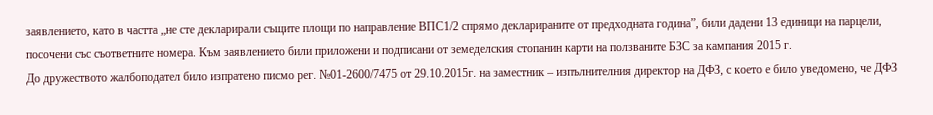заявлението, като в частта „не сте декларирали същите площи по направление ВПС1/2 спрямо декларираните от предходната година”, били дадени 13 единици на парцели, посочени със съответните номера. Към заявлението били приложени и подписани от земеделския стопанин карти на ползваните БЗС за кампания 2015 г.
До дружеството жалбоподател било изпратено писмо рег. №01-2600/7475 от 29.10.2015г. на заместник – изпълнителния директор на ДФЗ, с което е било уведомено, че ДФЗ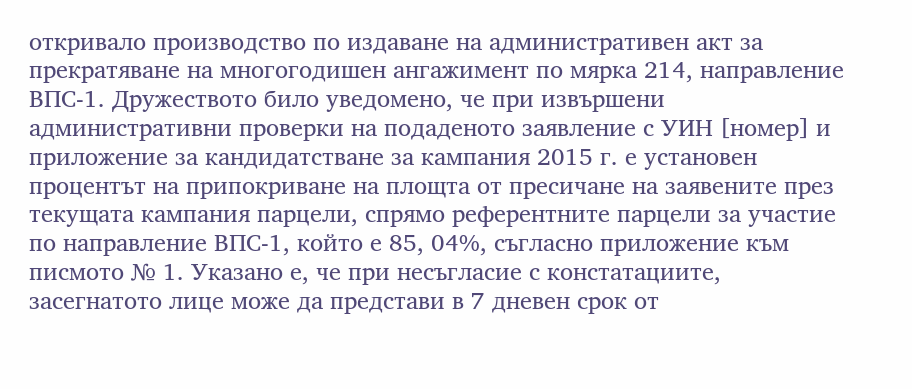откривало производство по издаване на административен акт за прекратяване на многогодишен ангажимент по мярка 214, направление ВПС-1. Дружеството било уведомено, че при извършени административни проверки на подаденото заявление с УИН [номер] и приложение за кандидатстване за кампания 2015 г. е установен процентът на припокриване на площта от пресичане на заявените през текущата кампания парцели, спрямо референтните парцели за участие по направление ВПС-1, който е 85, 04%, съгласно приложение към писмото № 1. Указано е, че при несъгласие с констатациите, засегнатото лице може да представи в 7 дневен срок от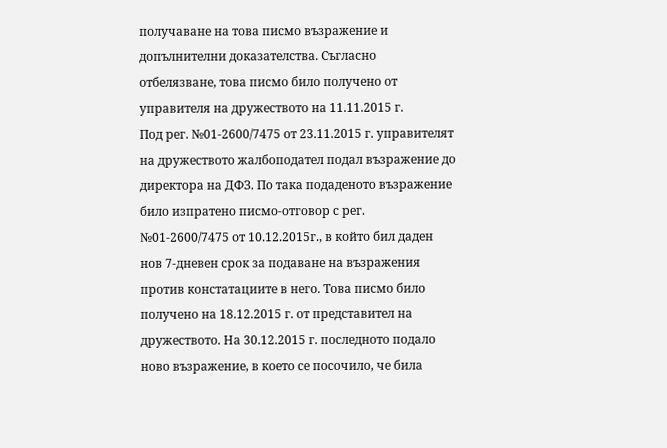получаване на това писмо възражение и допълнителни доказателства. Съгласно отбелязване, това писмо било получено от управителя на дружеството на 11.11.2015 г.
Под рег. №01-2600/7475 от 23.11.2015 г. управителят на дружеството жалбоподател подал възражение до директора на ДФЗ. По така подаденото възражение било изпратено писмо-отговор с рег. №01-2600/7475 от 10.12.2015г., в който бил даден нов 7-дневен срок за подаване на възражения против констатациите в него. Това писмо било получено на 18.12.2015 г. от представител на дружеството. На 30.12.2015 г. последното подало ново възражение, в което се посочило, че била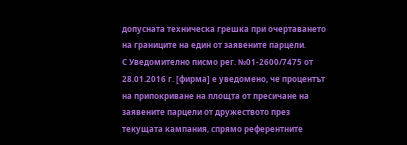допусната техническа грешка при очертаването на границите на един от заявените парцели.
С Уведомително писмо рег. №01-2600/7475 от 28.01.2016 г. [фирма] е уведомено, че процентът на припокриване на площта от пресичане на заявените парцели от дружеството през текущата кампания, спрямо референтните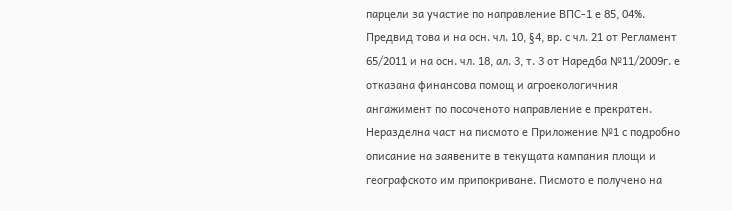парцели за участие по направление ВПС-1 е 85, 04%. Предвид това и на осн. чл. 10, §4, вр. с чл. 21 от Регламент 65/2011 и на осн. чл. 18, ал. 3, т. 3 от Наредба №11/2009г. е отказана финансова помощ и агроекологичния ангажимент по посоченото направление е прекратен. Неразделна част на писмото е Приложение №1 с подробно описание на заявените в текущата кампания площи и географското им припокриване. Писмото е получено на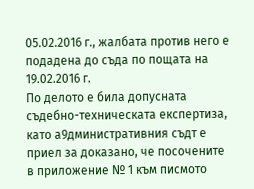05.02.2016 г., жалбата против него е подадена до съда по пощата на 19.02.2016 г.
По делото е била допусната съдебно-техническата експертиза, като а9дминистративния съдт е приел за доказано, че посочените в приложение № 1 към писмото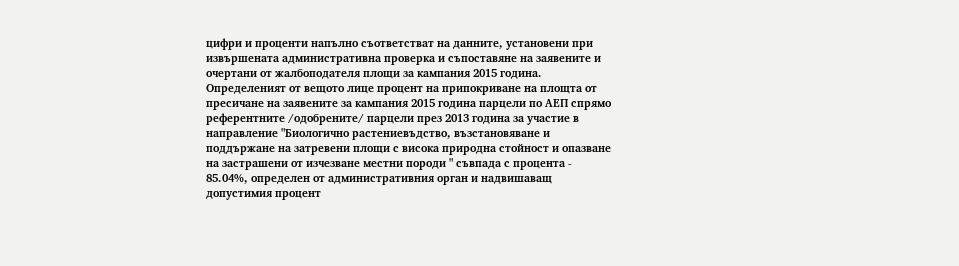цифри и проценти напълно съответстват на данните, установени при извършената административна проверка и съпоставяне на заявените и очертани от жалбоподателя площи за кампания 2015 година. Определеният от вещото лице процент на припокриване на площта от пресичане на заявените за кампания 2015 година парцели по АЕП спрямо референтните /одобрените/ парцели през 2013 година за участие в направление "Биологично растениевъдство, възстановяване и поддържане на затревени площи с висока природна стойност и опазване на застрашени от изчезване местни породи " съвпада с процента - 85.04%, определен от административния орган и надвишаващ допустимия процент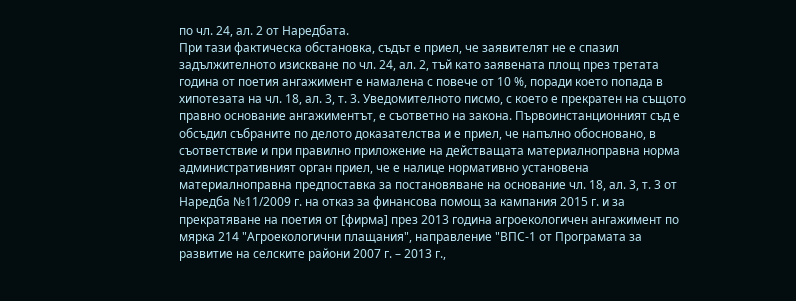по чл. 24, ал. 2 от Наредбата.
При тази фактическа обстановка, съдът е приел, че заявителят не е спазил задължителното изискване по чл. 24, ал. 2, тъй като заявената площ през третата година от поетия ангажимент е намалена с повече от 10 %, поради което попада в хипотезата на чл. 18, ал. 3, т. 3. Уведомителното писмо, с което е прекратен на същото правно основание ангажиментът, е съответно на закона. Първоинстанционният съд е обсъдил събраните по делото доказателства и е приел, че напълно обосновано, в съответствие и при правилно приложение на действащата материалноправна норма административният орган приел, че е налице нормативно установена материалноправна предпоставка за постановяване на основание чл. 18, ал. 3, т. 3 от Наредба №11/2009 г. на отказ за финансова помощ за кампания 2015 г. и за прекратяване на поетия от [фирма] през 2013 година агроекологичен ангажимент по мярка 214 "Агроекологични плащания", направление "ВПС-1 от Програмата за развитие на селските райони 2007 г. – 2013 г.,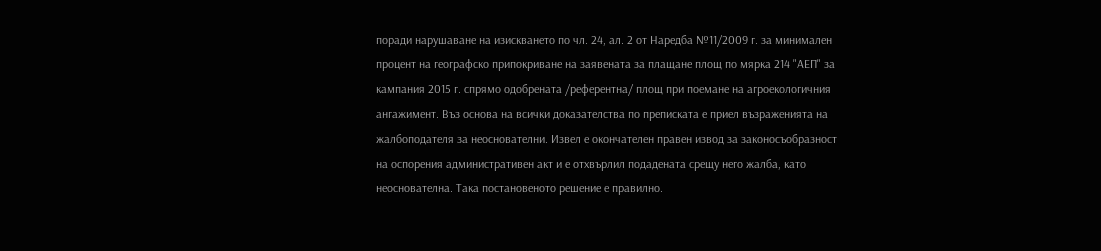поради нарушаване на изискването по чл. 24, ал. 2 от Наредба №11/2009 г. за минимален процент на географско припокриване на заявената за плащане площ по мярка 214 "АЕП" за кампания 2015 г. спрямо одобрената /референтна/ площ при поемане на агроекологичния ангажимент. Въз основа на всички доказателства по преписката е приел възраженията на жалбоподателя за неоснователни. Извел е окончателен правен извод за законосъобразност на оспорения административен акт и е отхвърлил подадената срещу него жалба, като неоснователна. Така постановеното решение е правилно.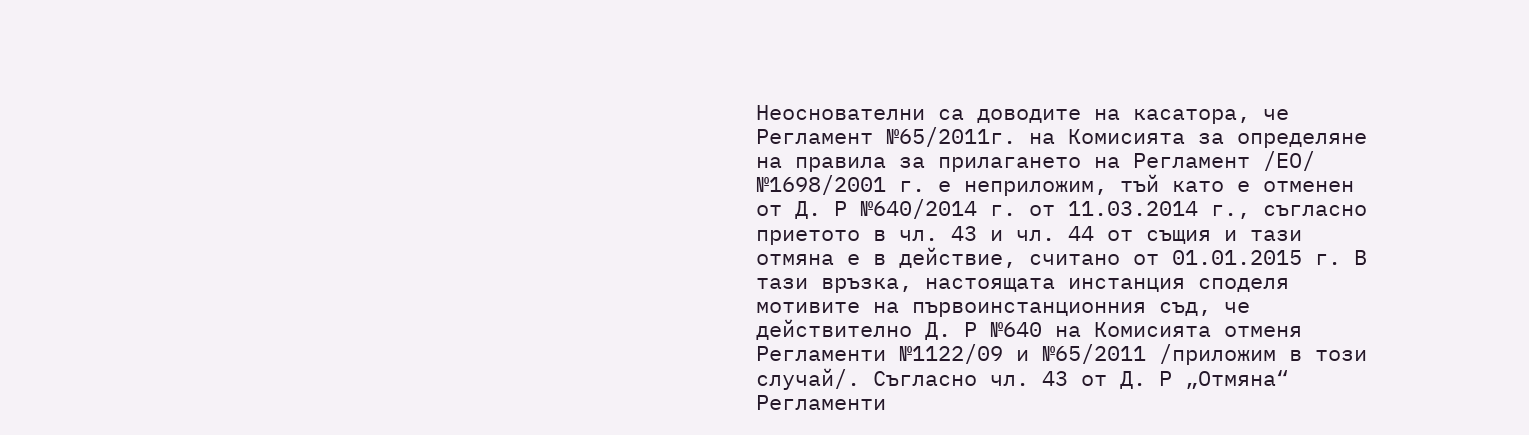Неоснователни са доводите на касатора, че Регламент №65/2011г. на Комисията за определяне на правила за прилагането на Регламент /ЕО/ №1698/2001 г. е неприложим, тъй като е отменен от Д. Р №640/2014 г. от 11.03.2014 г., съгласно приетото в чл. 43 и чл. 44 от същия и тази отмяна е в действие, считано от 01.01.2015 г. В тази връзка, настоящата инстанция споделя мотивите на първоинстанционния съд, че действително Д. Р №640 на Комисията отменя Регламенти №1122/09 и №65/2011 /приложим в този случай/. Съгласно чл. 43 от Д. Р „Отмяна“ Регламенти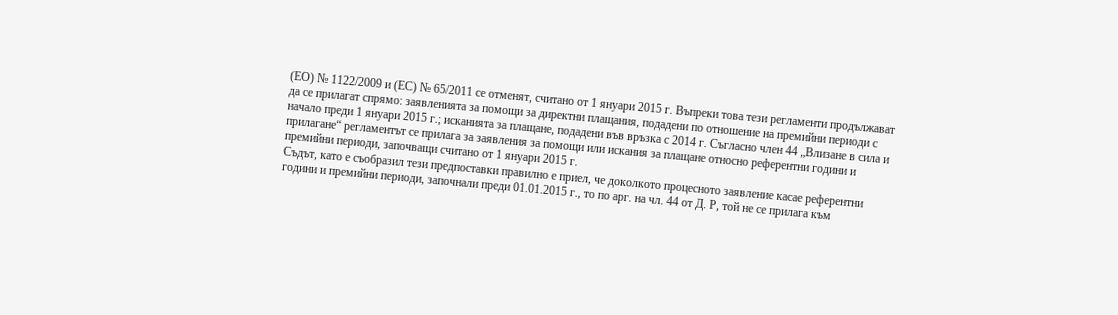(ЕО) № 1122/2009 и (ЕС) № 65/2011 се отменят, считано от 1 януари 2015 г. Въпреки това тези регламенти продължават да се прилагат спрямо: заявленията за помощи за директни плащания, подадени по отношение на премийни периоди с начало преди 1 януари 2015 г.; исканията за плащане, подадени във връзка с 2014 г. Съгласно член 44 „Влизане в сила и прилагане“ регламентът се прилага за заявления за помощи или искания за плащане относно референтни години и премийни периоди, започващи считано от 1 януари 2015 г.
Съдът, като е съобразил тези предпоставки правилно е приел, че доколкото процесното заявление касае референтни години и премийни периоди, започнали преди 01.01.2015 г., то по арг. на чл. 44 от Д. Р, той не се прилага към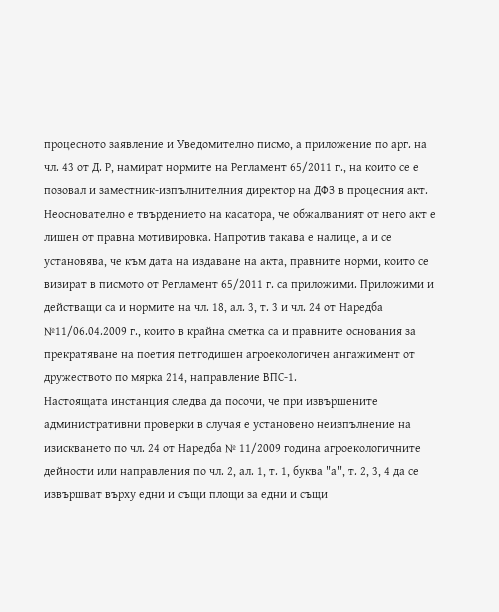процесното заявление и Уведомително писмо, а приложение по арг. на чл. 43 от Д. Р, намират нормите на Регламент 65/2011 г., на които се е позовал и заместник-изпълнителния директор на ДФЗ в процесния акт.
Неоснователно е твърдението на касатора, че обжалваният от него акт е лишен от правна мотивировка. Напротив такава е налице, а и се установява, че към дата на издаване на акта, правните норми, които се визират в писмото от Регламент 65/2011 г. са приложими. Приложими и действащи са и нормите на чл. 18, ал. 3, т. 3 и чл. 24 от Наредба №11/06.04.2009 г., които в крайна сметка са и правните основания за прекратяване на поетия петгодишен агроекологичен ангажимент от дружеството по мярка 214, направление ВПС-1.
Настоящата инстанция следва да посочи, че при извършените административни проверки в случая е установено неизпълнение на изискването по чл. 24 от Наредба № 11/2009 година агроекологичните дейности или направления по чл. 2, ал. 1, т. 1, буква "а", т. 2, 3, 4 да се извършват върху едни и същи площи за едни и същи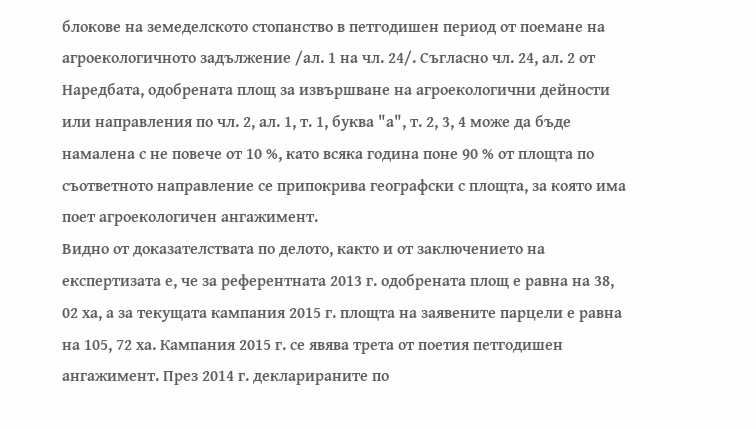блокове на земеделското стопанство в петгодишен период от поемане на агроекологичното задължение /ал. 1 на чл. 24/. Съгласно чл. 24, ал. 2 от Наредбата, одобрената площ за извършване на агроекологични дейности или направления по чл. 2, ал. 1, т. 1, буква "а", т. 2, 3, 4 може да бъде намалена с не повече от 10 %, като всяка година поне 90 % от площта по съответното направление се припокрива географски с площта, за която има поет агроекологичен ангажимент.
Видно от доказателствата по делото, както и от заключението на експертизата е, че за референтната 2013 г. одобрената площ е равна на 38, 02 ха, а за текущата кампания 2015 г. площта на заявените парцели е равна на 105, 72 ха. Кампания 2015 г. се явява трета от поетия петгодишен ангажимент. През 2014 г. декларираните по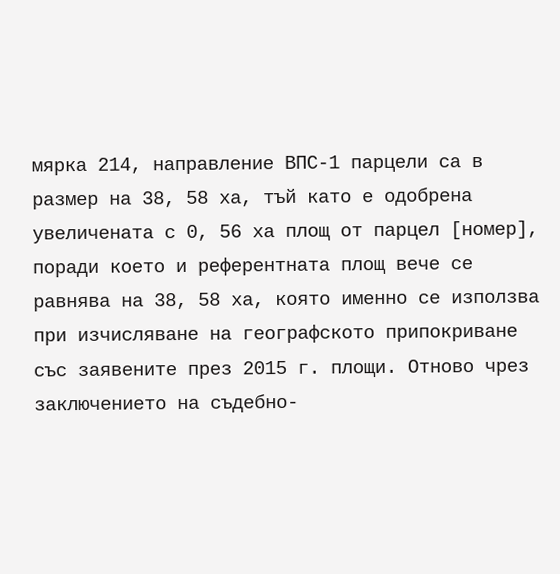мярка 214, направление ВПС-1 парцели са в размер на 38, 58 ха, тъй като е одобрена увеличената с 0, 56 ха площ от парцел [номер], поради което и референтната площ вече се равнява на 38, 58 ха, която именно се използва при изчисляване на географското припокриване със заявените през 2015 г. площи. Отново чрез заключението на съдебно-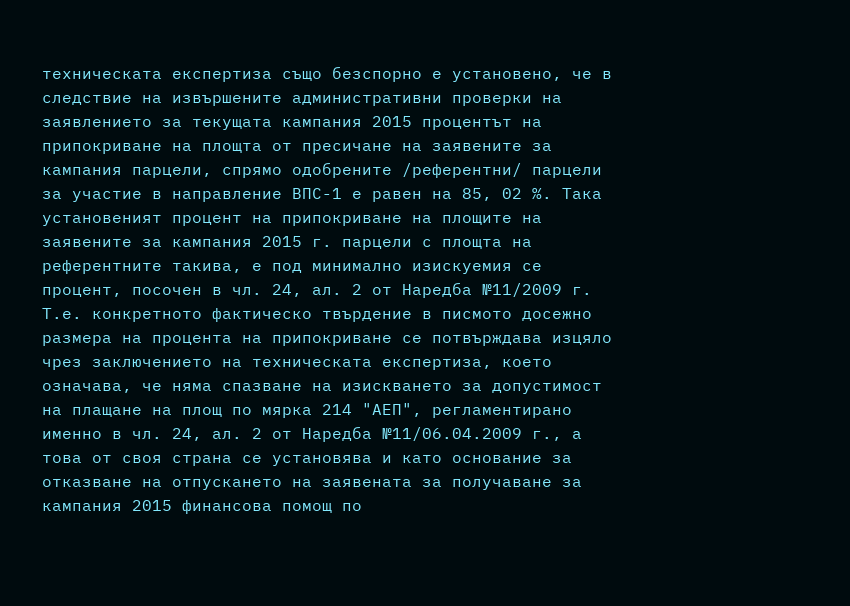техническата експертиза също безспорно е установено, че в следствие на извършените административни проверки на заявлението за текущата кампания 2015 процентът на припокриване на площта от пресичане на заявените за кампания парцели, спрямо одобрените /референтни/ парцели за участие в направление ВПС-1 е равен на 85, 02 %. Така установеният процент на припокриване на площите на заявените за кампания 2015 г. парцели с площта на референтните такива, е под минимално изискуемия се процент, посочен в чл. 24, ал. 2 от Наредба №11/2009 г. Т.е. конкретното фактическо твърдение в писмото досежно размера на процента на припокриване се потвърждава изцяло чрез заключението на техническата експертиза, което означава, че няма спазване на изискването за допустимост на плащане на площ по мярка 214 "АЕП", регламентирано именно в чл. 24, ал. 2 от Наредба №11/06.04.2009 г., а това от своя страна се установява и като основание за отказване на отпускането на заявената за получаване за кампания 2015 финансова помощ по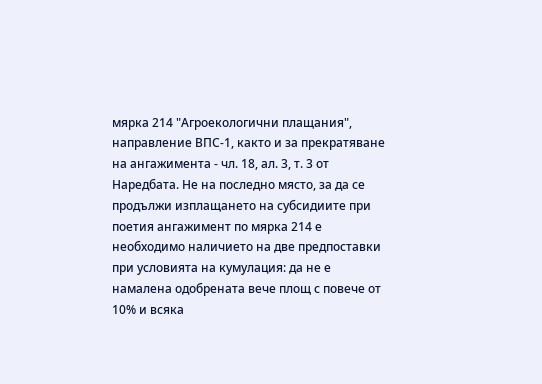мярка 214 "Агроекологични плащания", направление ВПС-1, както и за прекратяване на ангажимента - чл. 18, ал. 3, т. 3 от Наредбата. Не на последно място, за да се продължи изплащането на субсидиите при поетия ангажимент по мярка 214 е необходимо наличието на две предпоставки при условията на кумулация: да не е намалена одобрената вече площ с повече от 10% и всяка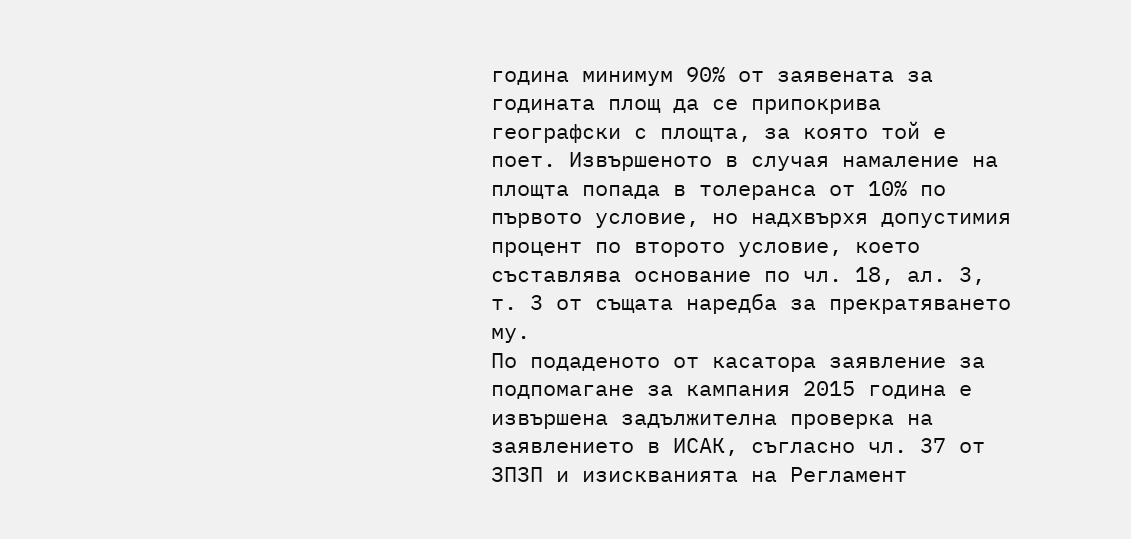година минимум 90% от заявената за годината площ да се припокрива географски с площта, за която той е поет. Извършеното в случая намаление на площта попада в толеранса от 10% по първото условие, но надхвърхя допустимия процент по второто условие, което съставлява основание по чл. 18, ал. 3, т. 3 от същата наредба за прекратяването му.
По подаденото от касатора заявление за подпомагане за кампания 2015 година е извършена задължителна проверка на заявлението в ИСАК, съгласно чл. 37 от ЗПЗП и изискванията на Регламент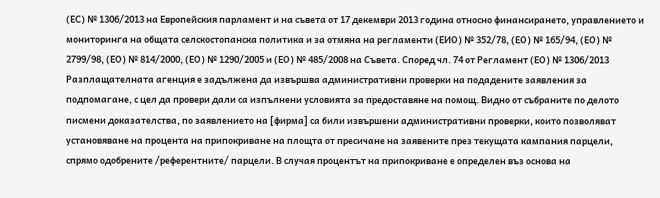(ЕС) № 1306/2013 на Европейския парламент и на съвета от 17 декември 2013 година относно финансирането, управлението и мониторинга на общата селскостопанска политика и за отмяна на регламенти (ЕИО) № 352/78, (ЕО) № 165/94, (ЕО) № 2799/98, (ЕО) № 814/2000, (ЕО) № 1290/2005 и (ЕО) № 485/2008 на Съвета. Според чл. 74 от Регламент (ЕО) № 1306/2013 Разплащателната агенция е задължена да извършва административни проверки на подадените заявления за подпомагане, с цел да провери дали са изпълнени условията за предоставяне на помощ. Видно от събраните по делото писмени доказателства, по заявлението на [фирма] са били извършени административни проверки, които позволяват установяване на процента на припокриване на площта от пресичане на заявените през текущата кампания парцели, спрямо одобрените /референтните/ парцели. В случая процентът на припокриване е определен въз основа на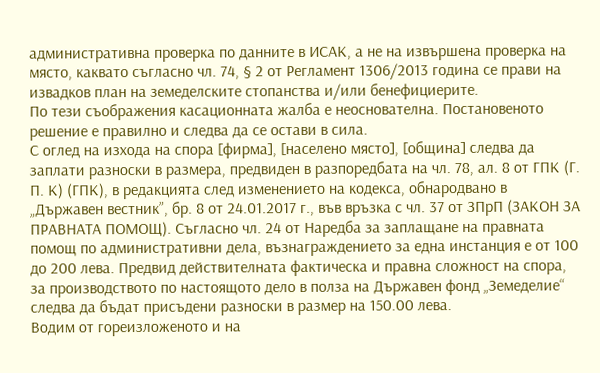административна проверка по данните в ИСАК, а не на извършена проверка на място, каквато съгласно чл. 74, § 2 от Регламент 1306/2013 година се прави на извадков план на земеделските стопанства и/или бенефициерите.
По тези съображения касационната жалба е неоснователна. Постановеното решение е правилно и следва да се остави в сила.
С оглед на изхода на спора [фирма], [населено място], [община] следва да заплати разноски в размера, предвиден в разпоредбата на чл. 78, ал. 8 от ГПК (Г. П. К) (ГПК), в редакцията след изменението на кодекса, обнародвано в „Държавен вестник”, бр. 8 от 24.01.2017 г., във връзка с чл. 37 от ЗПрП (ЗАКОН ЗА ПРАВНАТА ПОМОЩ). Съгласно чл. 24 от Наредба за заплащане на правната помощ по административни дела, възнаграждението за една инстанция е от 100 до 200 лева. Предвид действителната фактическа и правна сложност на спора, за производството по настоящото дело в полза на Държавен фонд „Земеделие“ следва да бъдат присъдени разноски в размер на 150.00 лева.
Водим от гореизложеното и на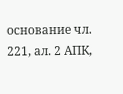основание чл. 221, ал. 2 АПК,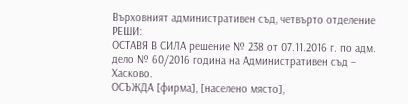Върховният административен съд, четвърто отделение РЕШИ:
ОСТАВЯ В СИЛА решение № 238 от 07.11.2016 г. по адм. дело № 60/2016 година на Административен съд – Хасково.
ОСЪЖДА [фирма], [населено място],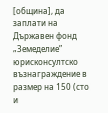[община], да заплати на Държавен фонд „Земеделие” юрисконсултско възнаграждение в размер на 150 (сто и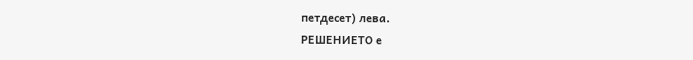петдесет) лева.
РЕШЕНИЕТО е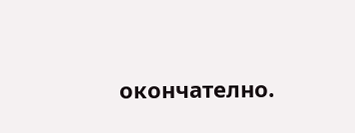окончателно.